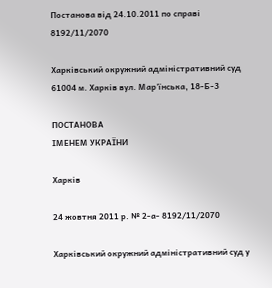Постанова від 24.10.2011 по справі 8192/11/2070

Харківський окружний адміністративний суд 61004 м. Харків вул. Мар'їнська, 18-Б-3

ПОСТАНОВА
ІМЕНЕМ УКРАЇНИ

Харків

24 жовтня 2011 р. № 2-а- 8192/11/2070

Харківський окружний адміністративний суд у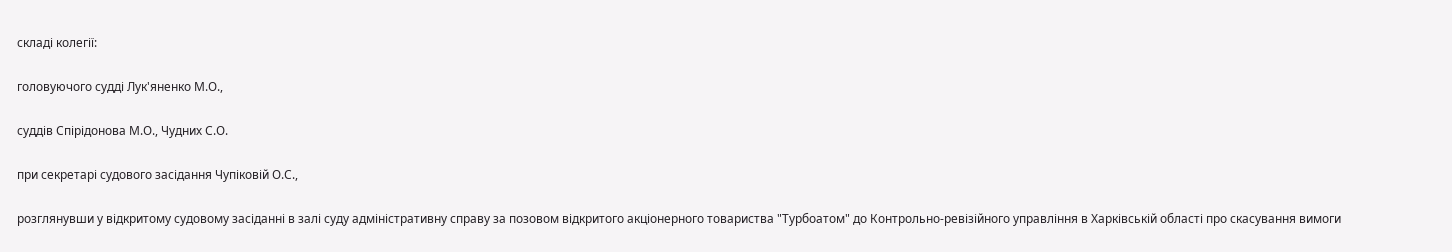складі колегії:

головуючого судді Лук'яненко М.О.,

суддів Спірідонова М.О., Чудних С.О.

при секретарі судового засідання Чупіковій О.С.,

розглянувши у відкритому судовому засіданні в залі суду адміністративну справу за позовом відкритого акціонерного товариства "Турбоатом" до Контрольно-ревізійного управління в Харківській області про скасування вимоги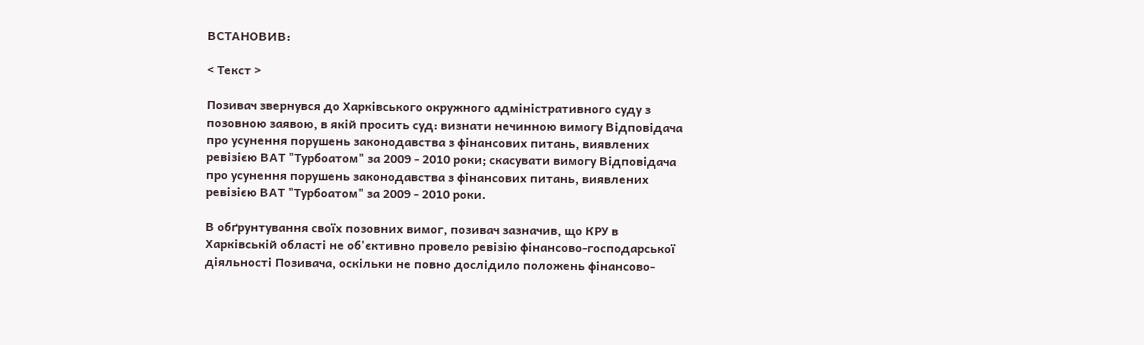ВСТАНОВИВ:

< Текст >

Позивач звернувся до Харківського окружного адміністративного суду з позовною заявою, в якій просить суд: визнати нечинною вимогу Відповідача про усунення порушень законодавства з фінансових питань, виявлених ревізією ВАТ "Турбоатом" за 2009 - 2010 роки; скасувати вимогу Відповідача про усунення порушень законодавства з фінансових питань, виявлених ревізією ВАТ "Турбоатом" за 2009 - 2010 роки.

В обґрунтування своїх позовних вимог, позивач зазначив, що КРУ в Харківській області не об'єктивно провело ревізію фінансово-господарської діяльності Позивача, оскільки не повно дослідило положень фінансово-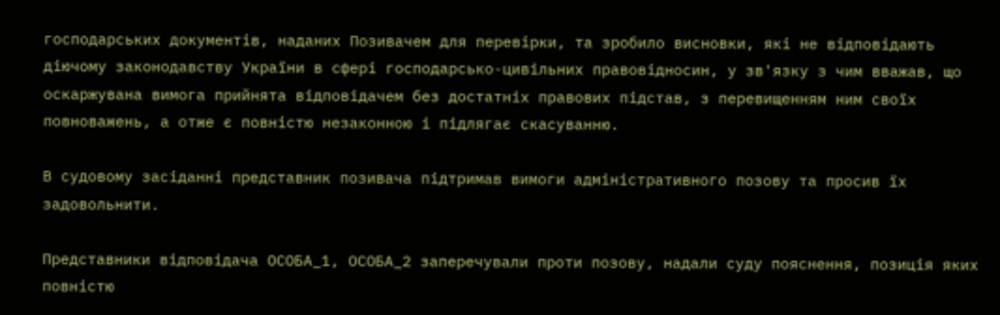господарських документів, наданих Позивачем для перевірки, та зробило висновки, які не відповідають діючому законодавству України в сфері господарсько-цивільних правовідносин, у зв'язку з чим вважав, що оскаржувана вимога прийнята відповідачем без достатніх правових підстав, з перевищенням ним своїх повноважень, а отже є повністю незаконною і підлягає скасуванню.

В судовому засіданні представник позивача підтримав вимоги адміністративного позову та просив їх задовольнити.

Представники відповідача ОСОБА_1, ОСОБА_2 заперечували проти позову, надали суду пояснення, позиція яких повністю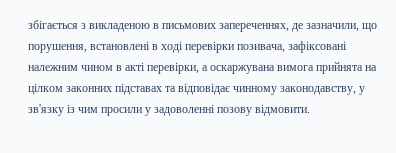збігається з викладеною в письмових запереченнях, де зазначили, що порушення, встановлені в ході перевірки позивача, зафіксовані належним чином в акті перевірки, а оскаржувана вимога прийнята на цілком законних підставах та відповідає чинному законодавству, у зв'язку із чим просили у задоволенні позову відмовити.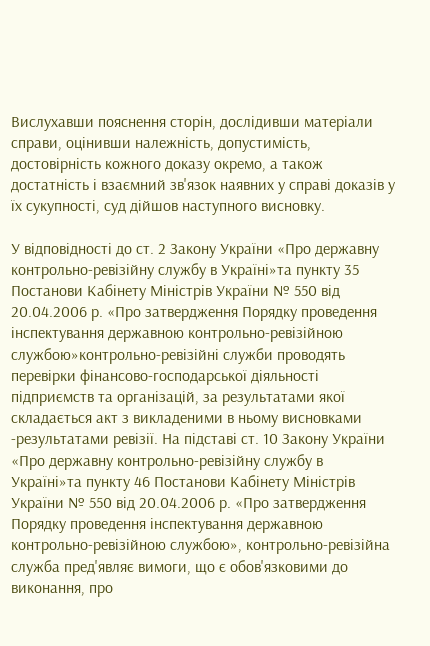Вислухавши пояснення сторін, дослідивши матеріали справи, оцінивши належність, допустимість, достовірність кожного доказу окремо, а також достатність і взаємний зв'язок наявних у справі доказів у їх сукупності, суд дійшов наступного висновку.

У відповідності до ст. 2 Закону України «Про державну контрольно-ревізійну службу в Україні»та пункту 35 Постанови Кабінету Міністрів України № 550 від 20.04.2006 р. «Про затвердження Порядку проведення інспектування державною контрольно-ревізійною службою»контрольно-ревізійні служби проводять перевірки фінансово-господарської діяльності підприємств та організацій, за результатами якої складається акт з викладеними в ньому висновками -результатами ревізії. На підставі ст. 10 Закону України «Про державну контрольно-ревізійну службу в Україні»та пункту 46 Постанови Кабінету Міністрів України № 550 від 20.04.2006 р. «Про затвердження Порядку проведення інспектування державною контрольно-ревізійною службою», контрольно-ревізійна служба пред'являє вимоги, що є обов'язковими до виконання, про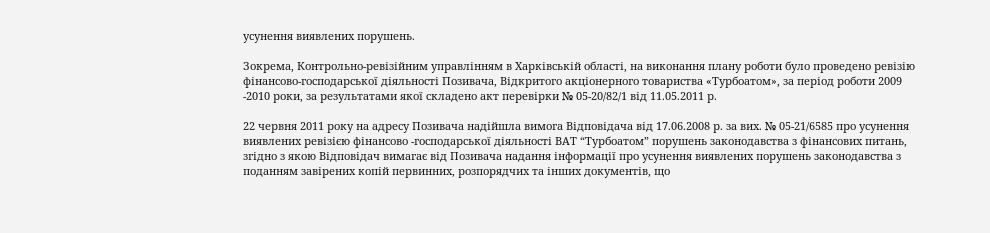усунення виявлених порушень.

Зокрема, Контрольно-ревізійним управлінням в Харківській області, на виконання плану роботи було проведено ревізію фінансово-господарської діяльності Позивача, Відкритого акціонерного товариства «Турбоатом», за період роботи 2009 -2010 роки, за результатами якої складено акт перевірки № 05-20/82/1 від 11.05.2011 р.

22 червня 2011 року на адресу Позивача надійшла вимога Відповідача від 17.06.2008 р. за вих. № 05-21/6585 про усунення виявлених ревізією фінансово -господарської діяльності ВАТ “Турбоатом” порушень законодавства з фінансових питань, згідно з якою Відповідач вимагає від Позивача надання інформації про усунення виявлених порушень законодавства з поданням завірених копій первинних, розпорядчих та інших документів, що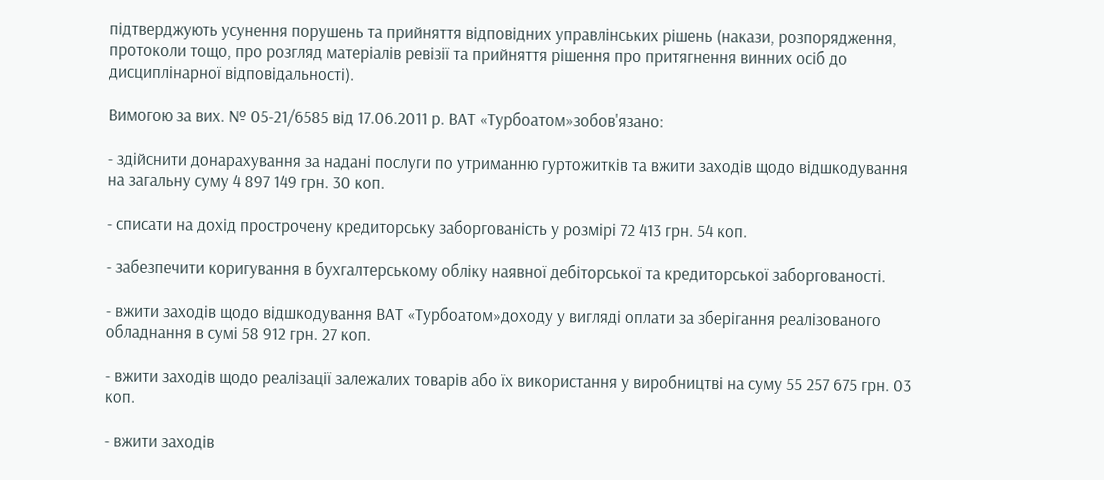підтверджують усунення порушень та прийняття відповідних управлінських рішень (накази, розпорядження, протоколи тощо, про розгляд матеріалів ревізії та прийняття рішення про притягнення винних осіб до дисциплінарної відповідальності).

Вимогою за вих. № 05-21/6585 від 17.06.2011 р. ВАТ «Турбоатом»зобов'язано:

- здійснити донарахування за надані послуги по утриманню гуртожитків та вжити заходів щодо відшкодування на загальну суму 4 897 149 грн. 30 коп.

- списати на дохід прострочену кредиторську заборгованість у розмірі 72 413 грн. 54 коп.

- забезпечити коригування в бухгалтерському обліку наявної дебіторської та кредиторської заборгованості.

- вжити заходів щодо відшкодування ВАТ «Турбоатом»доходу у вигляді оплати за зберігання реалізованого обладнання в сумі 58 912 грн. 27 коп.

- вжити заходів щодо реалізації залежалих товарів або їх використання у виробництві на суму 55 257 675 грн. 03 коп.

- вжити заходів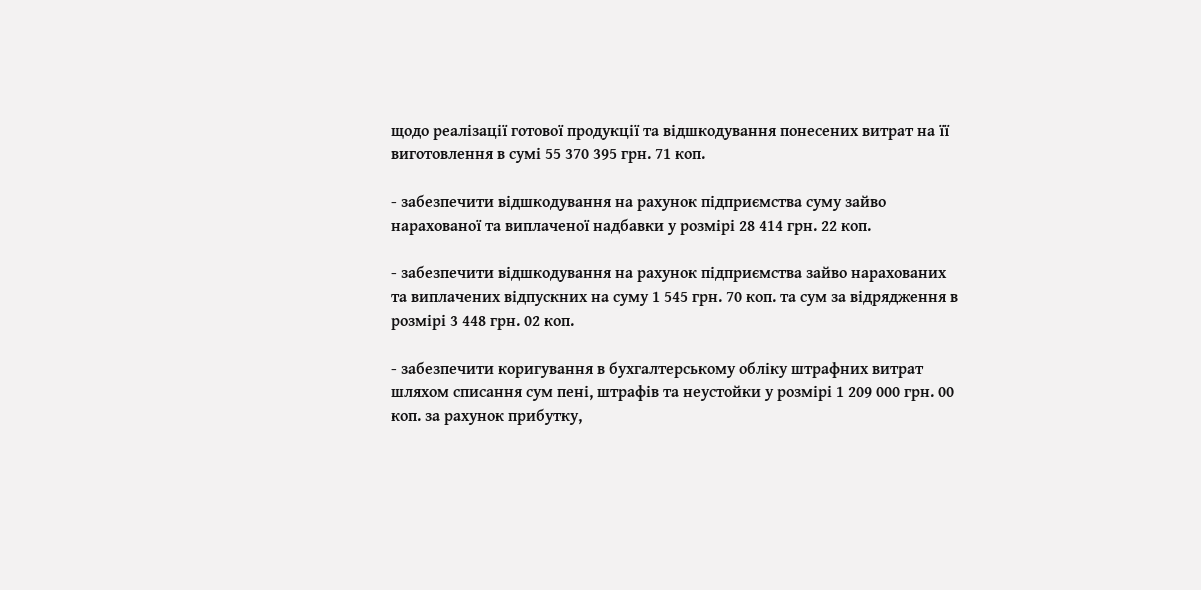щодо реалізації готової продукції та відшкодування понесених витрат на її виготовлення в сумі 55 370 395 грн. 71 коп.

- забезпечити відшкодування на рахунок підприємства суму зайво нарахованої та виплаченої надбавки у розмірі 28 414 грн. 22 коп.

- забезпечити відшкодування на рахунок підприємства зайво нарахованих та виплачених відпускних на суму 1 545 грн. 70 коп. та сум за відрядження в розмірі 3 448 грн. 02 коп.

- забезпечити коригування в бухгалтерському обліку штрафних витрат шляхом списання сум пені, штрафів та неустойки у розмірі 1 209 000 грн. 00 коп. за рахунок прибутку,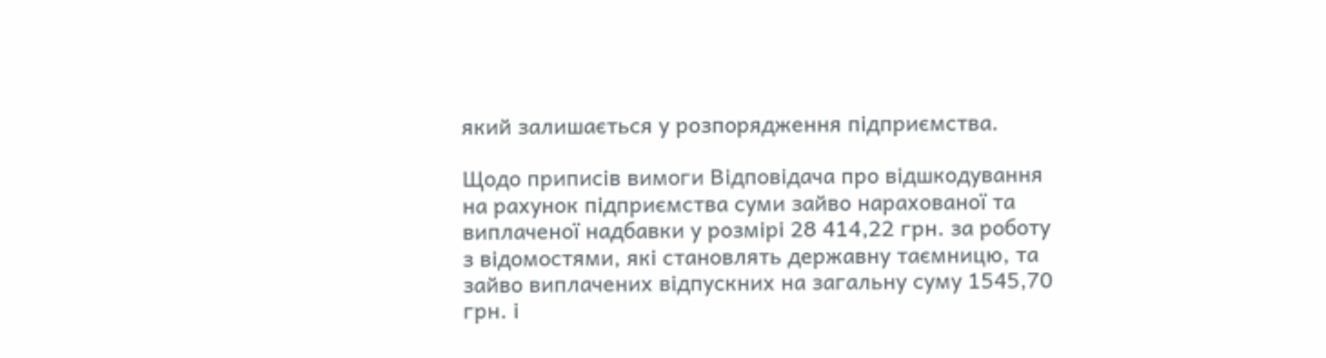який залишається у розпорядження підприємства.

Щодо приписів вимоги Відповідача про відшкодування на рахунок підприємства суми зайво нарахованої та виплаченої надбавки у розмірі 28 414,22 грн. за роботу з відомостями, які становлять державну таємницю, та зайво виплачених відпускних на загальну суму 1545,70 грн. і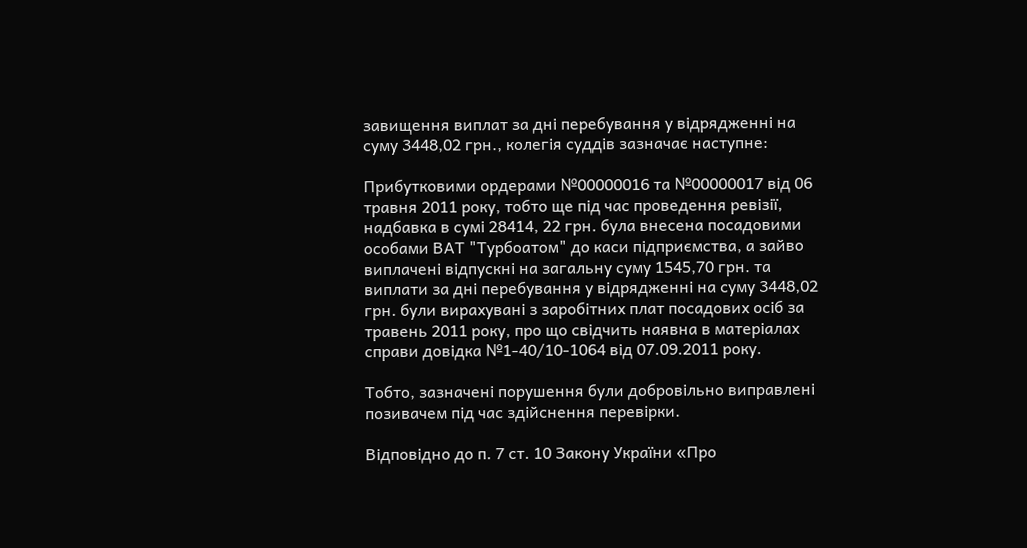завищення виплат за дні перебування у відрядженні на суму 3448,02 грн., колегія суддів зазначає наступне:

Прибутковими ордерами №00000016 та №00000017 від 06 травня 2011 року, тобто ще під час проведення ревізії, надбавка в сумі 28414, 22 грн. була внесена посадовими особами ВАТ "Турбоатом" до каси підприємства, а зайво виплачені відпускні на загальну суму 1545,70 грн. та виплати за дні перебування у відрядженні на суму 3448,02 грн. були вирахувані з заробітних плат посадових осіб за травень 2011 року, про що свідчить наявна в матеріалах справи довідка №1-40/10-1064 від 07.09.2011 року.

Тобто, зазначені порушення були добровільно виправлені позивачем під час здійснення перевірки.

Відповідно до п. 7 ст. 10 Закону України «Про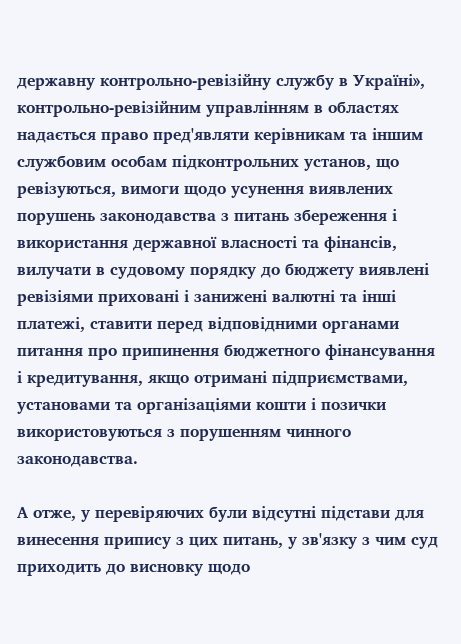державну контрольно-ревізійну службу в Україні», контрольно-ревізійним управлінням в областях надається право пред'являти керівникам та іншим службовим особам підконтрольних установ, що ревізуються, вимоги щодо усунення виявлених порушень законодавства з питань збереження і використання державної власності та фінансів, вилучати в судовому порядку до бюджету виявлені ревізіями приховані і занижені валютні та інші платежі, ставити перед відповідними органами питання про припинення бюджетного фінансування і кредитування, якщо отримані підприємствами, установами та організаціями кошти і позички використовуються з порушенням чинного законодавства.

А отже, у перевіряючих були відсутні підстави для винесення припису з цих питань, у зв'язку з чим суд приходить до висновку щодо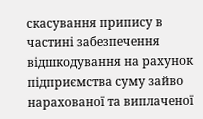скасування припису в частині забезпечення відшкодування на рахунок підприємства суму зайво нарахованої та виплаченої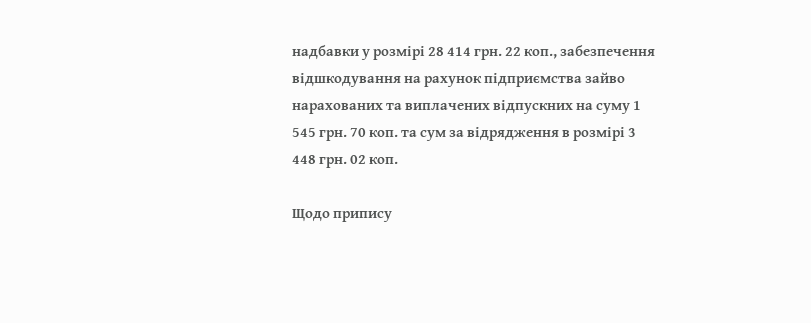надбавки у розмірі 28 414 грн. 22 коп., забезпечення відшкодування на рахунок підприємства зайво нарахованих та виплачених відпускних на суму 1 545 грн. 70 коп. та сум за відрядження в розмірі 3 448 грн. 02 коп.

Щодо припису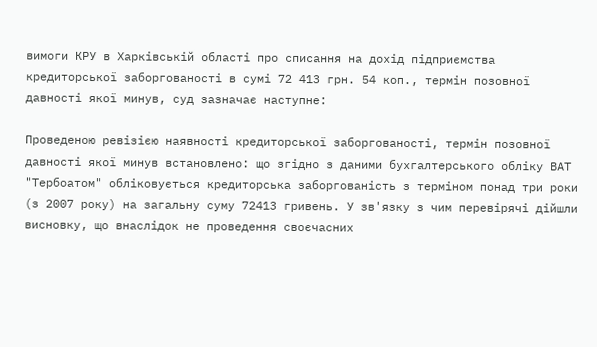вимоги КРУ в Харківській області про списання на дохід підприємства кредиторської заборгованості в сумі 72 413 грн. 54 коп., термін позовної давності якої минув, суд зазначає наступне:

Проведеною ревізією наявності кредиторської заборгованості, термін позовної давності якої минув встановлено: що згідно з даними бухгалтерського обліку ВАТ "Тербоатом" обліковується кредиторська заборгованість з терміном понад три роки (з 2007 року) на загальну суму 72413 гривень. У зв'язку з чим перевірячі дійшли висновку, що внаслідок не проведення своєчасних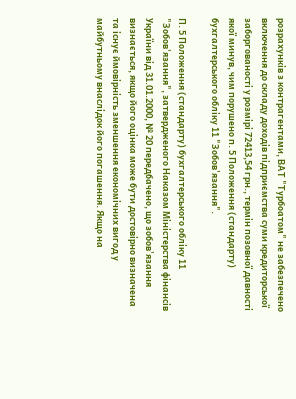розрахунків з контрагентами, ВАТ "Турбоатом" не забезпечено включення до складу доходів підприємства суми кредиторської заборгованості у розмірі 72413,54 грн., термін позовної давності якої минув, чим порушено п. 5 Положення (стандарту) бухгалтерського обліку 11 "Зобов'язання".

П. 5 Положення (стандарту) бухгалтерського обліку 11 "Зобов'язання", затвердженого Наказом Міністерства фінансів України від 31.01.2000, № 20 передбачено, що зобов'язання визнається, якщо його оцінка може бути достовірно визначена та існує ймовірність зменшення економічних вигод у майбутньому внаслідок його погашення. Якщо на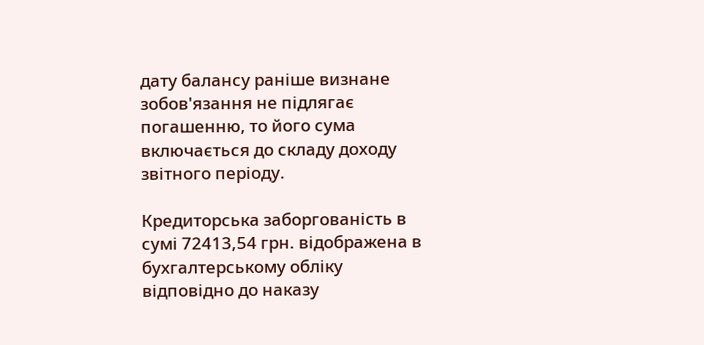дату балансу раніше визнане зобов'язання не підлягає погашенню, то його сума включається до складу доходу звітного періоду.

Кредиторська заборгованість в сумі 72413,54 грн. відображена в бухгалтерському обліку відповідно до наказу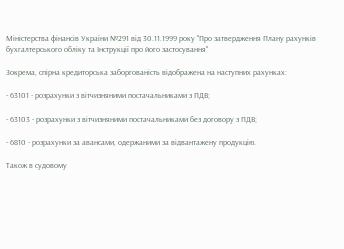Міністерства фінансів України №291 від 30.11.1999 року "Про затвердження Плану рахунків бухгалтерського обліку та Інструкції про його застосування"

Зокрема, спірна кредиторська заборгованість відображена на наступних рахунках:

- 63101 - розрахунки з вітчизняними постачальниками з ПДВ;

- 63103 - розрахунки з вітчизняними постачальниками без договору з ПДВ;

- 6810 - розрахунки за авансами, одержаними за відвантажену продукцію.

Також в судовому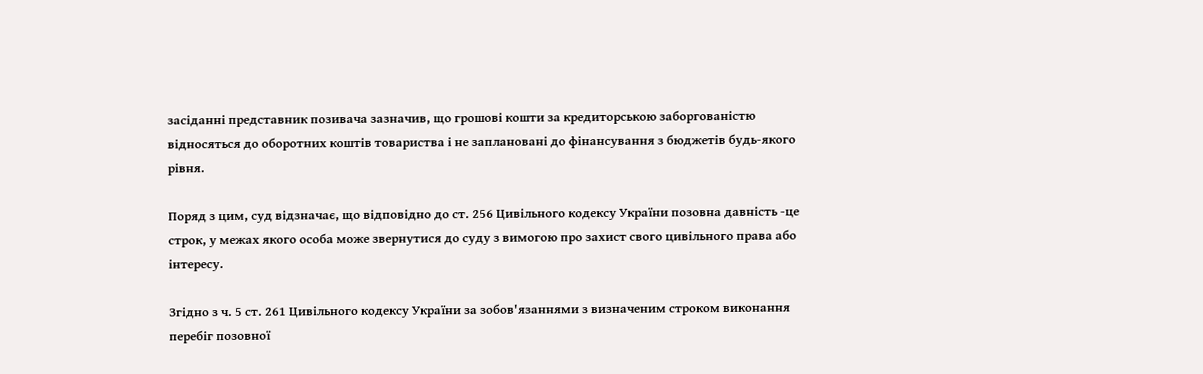засіданні представник позивача зазначив, що грошові кошти за кредиторською заборгованістю відносяться до оборотних коштів товариства і не заплановані до фінансування з бюджетів будь-якого рівня.

Поряд з цим, суд відзначає, що відповідно до ст. 256 Цивільного кодексу України позовна давність -це строк, у межах якого особа може звернутися до суду з вимогою про захист свого цивільного права або інтересу.

Згідно з ч. 5 ст. 261 Цивільного кодексу України за зобов'язаннями з визначеним строком виконання перебіг позовної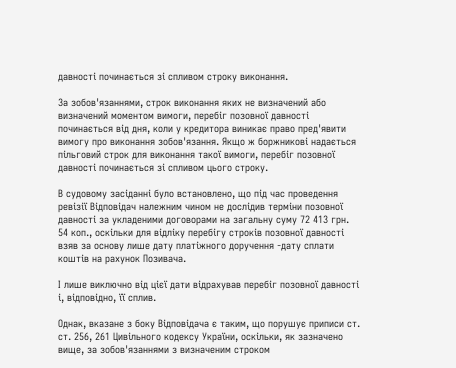давності починається зі спливом строку виконання.

За зобов'язаннями, строк виконання яких не визначений або визначений моментом вимоги, перебіг позовної давності починається від дня, коли у кредитора виникає право пред'явити вимогу про виконання зобов'язання. Якщо ж боржникові надається пільговий строк для виконання такої вимоги, перебіг позовної давності починається зі спливом цього строку.

В судовому засіданні було встановлено, що під час проведення ревізії Відповідач належним чином не дослідив терміни позовної давності за укладеними договорами на загальну суму 72 413 грн. 54 коп., оскільки для відліку перебігу строків позовної давності взяв за основу лише дату платіжного доручення -дату сплати коштів на рахунок Позивача.

І лише виключно від цієї дати відрахував перебіг позовної давності і, відповідно, її сплив.

Однак, вказане з боку Відповідача є таким, що порушує приписи ст. ст. 256, 261 Цивільного кодексу України, оскільки, як зазначено вище, за зобов'язаннями з визначеним строком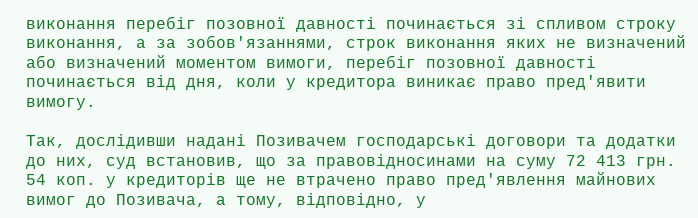виконання перебіг позовної давності починається зі спливом строку виконання, а за зобов'язаннями, строк виконання яких не визначений або визначений моментом вимоги, перебіг позовної давності починається від дня, коли у кредитора виникає право пред'явити вимогу.

Так, дослідивши надані Позивачем господарські договори та додатки до них, суд встановив, що за правовідносинами на суму 72 413 грн. 54 коп. у кредиторів ще не втрачено право пред'явлення майнових вимог до Позивача, а тому, відповідно, у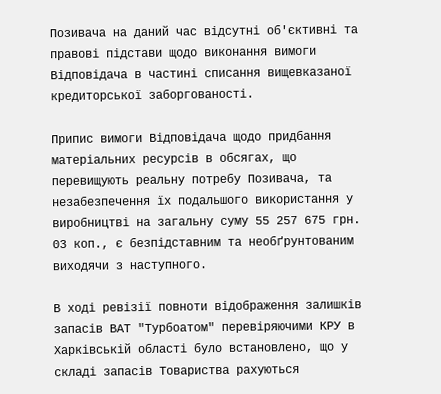Позивача на даний час відсутні об'єктивні та правові підстави щодо виконання вимоги Відповідача в частині списання вищевказаної кредиторської заборгованості.

Припис вимоги Відповідача щодо придбання матеріальних ресурсів в обсягах, що перевищують реальну потребу Позивача, та незабезпечення їх подальшого використання у виробництві на загальну суму 55 257 675 грн. 03 коп., є безпідставним та необґрунтованим виходячи з наступного.

В ході ревізії повноти відображення залишків запасів ВАТ "Турбоатом" перевіряючими КРУ в Харківській області було встановлено, що у складі запасів Товариства рахуються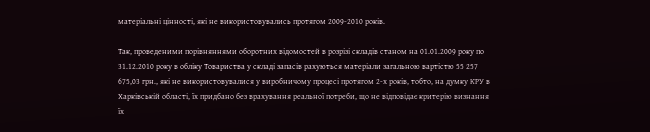матеріальні цінності, які не використовувались протягом 2009-2010 років.

Так, проведеними порівняннями оборотних відомостей в розрізі складів станом на 01.01.2009 року по 31.12.2010 року в обліку Товариства у складі запасів рахуються матеріали загальною вартістю 55 257 675,03 грн., які не використовувалися у виробничому процесі протягом 2-х років, тобто, на думку КРУ в Харківській області, їх придбано без врахування реальної потреби, що не відповідає критерію визнання їх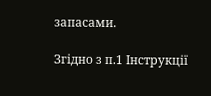запасами.

Згідно з п.1 Інструкції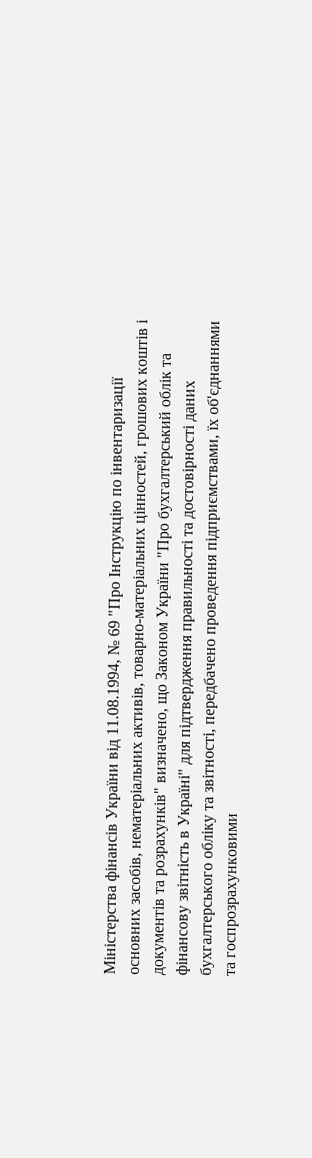Міністерства фінансів України від 11.08.1994, № 69 "Про Інструкцію по інвентаризації основних засобів, нематеріальних активів, товарно-матеріальних цінностей, грошових коштів і документів та розрахунків" визначено, що Законом України "Про бухгалтерський облік та фінансову звітність в Україні" для підтвердження правильності та достовірності даних бухгалтерського обліку та звітності, передбачено проведення підприємствами, їх об'єднаннями та госпрозрахунковими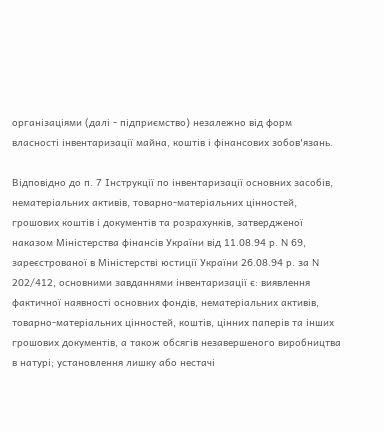організаціями (далі - підприємство) незалежно від форм власності інвентаризації майна, коштів і фінансових зобов'язань.

Відповідно до п. 7 Інструкції по інвентаризації основних засобів, нематеріальних активів, товарно-матеріальних цінностей, грошових коштів і документів та розрахунків, затвердженої наказом Міністерства фінансів України від 11.08.94 р. N 69, зареєстрованої в Міністерстві юстиції України 26.08.94 р. за N 202/412, основними завданнями інвентаризації є: виявлення фактичної наявності основних фондів, нематеріальних активів, товарно-матеріальних цінностей, коштів, цінних паперів та інших грошових документів, а також обсягів незавершеного виробництва в натурі; установлення лишку або нестачі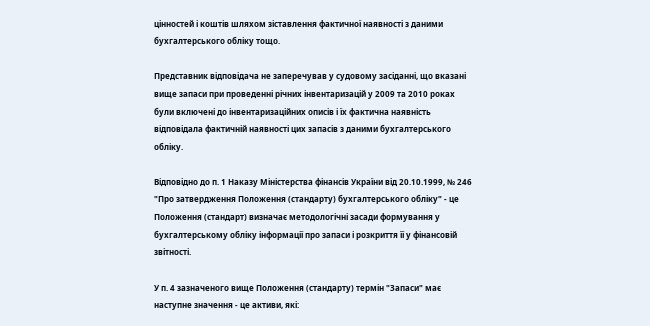цінностей і коштів шляхом зіставлення фактичної наявності з даними бухгалтерського обліку тощо.

Представник відповідача не заперечував у судовому засіданні, що вказані вище запаси при проведенні річних інвентаризацій у 2009 та 2010 роках були включені до інвентаризаційних описів і їх фактична наявність відповідала фактичній наявності цих запасів з даними бухгалтерського обліку.

Відповідно до п. 1 Наказу Міністерства фінансів України від 20.10.1999, № 246 "Про затвердження Положення (стандарту) бухгалтерського обліку" - це Положення (стандарт) визначає методологічні засади формування у бухгалтерському обліку інформації про запаси і розкриття її у фінансовій звітності.

У п. 4 зазначеного вище Положення (стандарту) термін "Запаси" має наступне значення - це активи, які: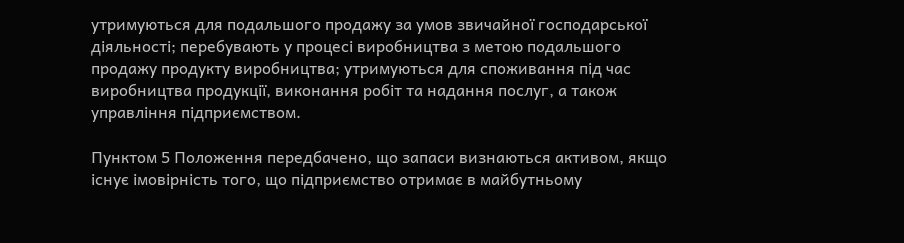утримуються для подальшого продажу за умов звичайної господарської діяльності; перебувають у процесі виробництва з метою подальшого продажу продукту виробництва; утримуються для споживання під час виробництва продукції, виконання робіт та надання послуг, а також управління підприємством.

Пунктом 5 Положення передбачено, що запаси визнаються активом, якщо існує імовірність того, що підприємство отримає в майбутньому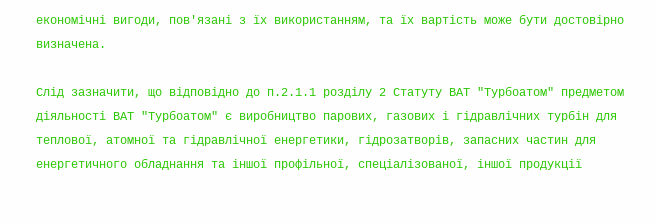економічні вигоди, пов'язані з їх використанням, та їх вартість може бути достовірно визначена.

Слід зазначити, що відповідно до п.2.1.1 розділу 2 Статуту ВАТ "Турбоатом" предметом діяльності ВАТ "Турбоатом" є виробництво парових, газових і гідравлічних турбін для теплової, атомної та гідравлічної енергетики, гідрозатворів, запасних частин для енергетичного обладнання та іншої профільної, спеціалізованої, іншої продукції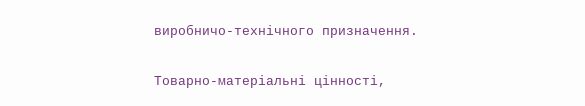виробничо-технічного призначення.

Товарно-матеріальні цінності,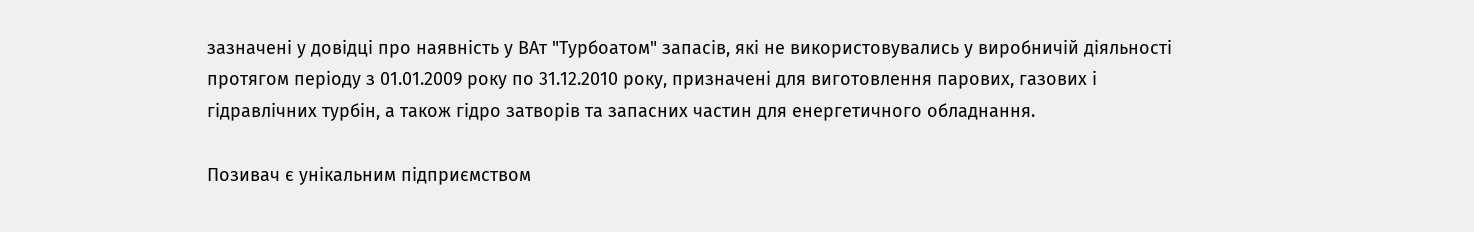зазначені у довідці про наявність у ВАт "Турбоатом" запасів, які не використовувались у виробничій діяльності протягом періоду з 01.01.2009 року по 31.12.2010 року, призначені для виготовлення парових, газових і гідравлічних турбін, а також гідро затворів та запасних частин для енергетичного обладнання.

Позивач є унікальним підприємством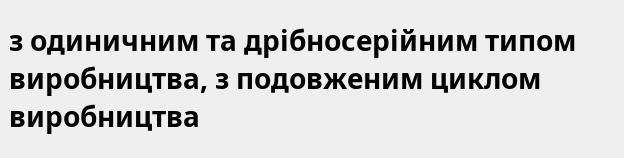з одиничним та дрібносерійним типом виробництва, з подовженим циклом виробництва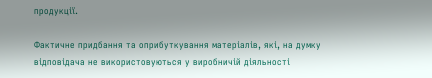продукції.

Фактичне придбання та оприбуткування матеріалів, які, на думку відповідача не використовуються у виробничій діяльності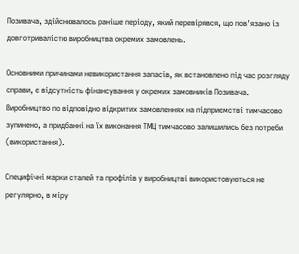Позивача, здійснювалось раніше періоду, який перевірявся, що пов'язано із довготривалістю виробництва окремих замовлень.

Основними причинами невикористання запасів, як встановлено під час розгляду справи, є відсутність фінансування у окремих замовників Позивача. Виробництво по відповідно відкритих замовленнях на підприємстві тимчасово зупинено, а придбанні на їх виконання ТМЦ тимчасово залишились без потреби (використання).

Специфічні марки сталей та профілів у виробництві використовуються не регулярно, в міру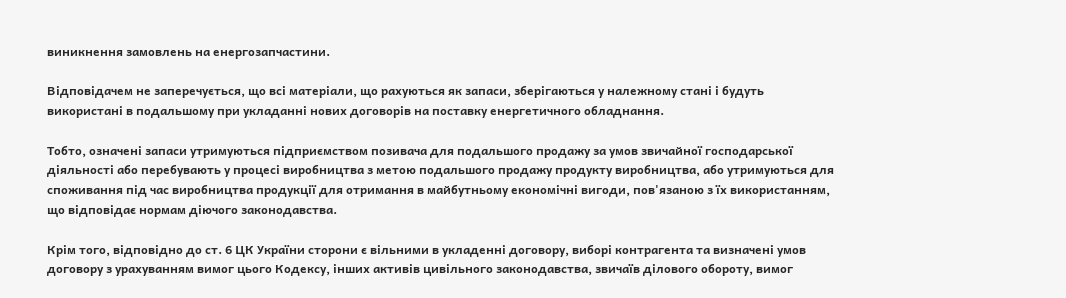виникнення замовлень на енергозапчастини.

Відповідачем не заперечується, що всі матеріали, що рахуються як запаси, зберігаються у належному стані і будуть використані в подальшому при укладанні нових договорів на поставку енергетичного обладнання.

Тобто, означені запаси утримуються підприємством позивача для подальшого продажу за умов звичайної господарської діяльності або перебувають у процесі виробництва з метою подальшого продажу продукту виробництва, або утримуються для споживання під час виробництва продукції для отримання в майбутньому економічні вигоди, пов'язаною з їх використанням, що відповідає нормам діючого законодавства.

Крім того, відповідно до ст. 6 ЦК України сторони є вільними в укладенні договору, виборі контрагента та визначені умов договору з урахуванням вимог цього Кодексу, інших активів цивільного законодавства, звичаїв ділового обороту, вимог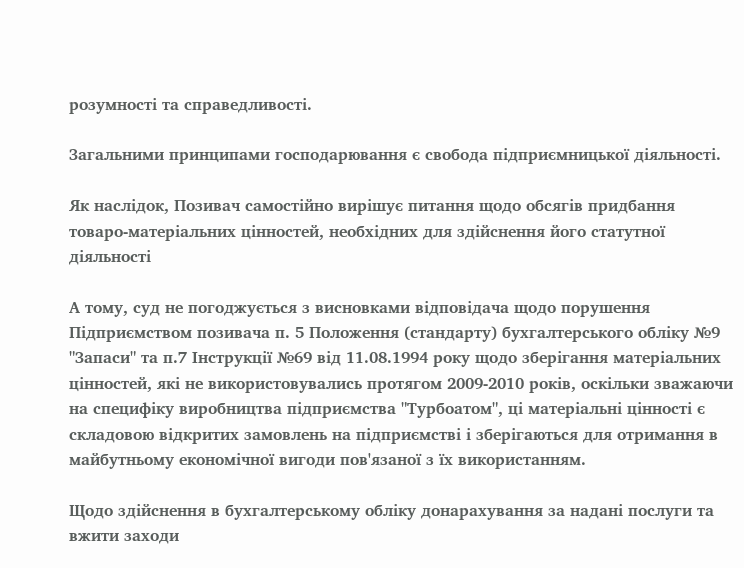розумності та справедливості.

Загальними принципами господарювання є свобода підприємницької діяльності.

Як наслідок, Позивач самостійно вирішує питання щодо обсягів придбання товаро-матеріальних цінностей, необхідних для здійснення його статутної діяльності

А тому, суд не погоджується з висновками відповідача щодо порушення Підприємством позивача п. 5 Положення (стандарту) бухгалтерського обліку №9 "Запаси" та п.7 Інструкції №69 від 11.08.1994 року щодо зберігання матеріальних цінностей, які не використовувались протягом 2009-2010 років, оскільки зважаючи на специфіку виробництва підприємства "Турбоатом", ці матеріальні цінності є складовою відкритих замовлень на підприємстві і зберігаються для отримання в майбутньому економічної вигоди пов'язаної з їх використанням.

Щодо здійснення в бухгалтерському обліку донарахування за надані послуги та вжити заходи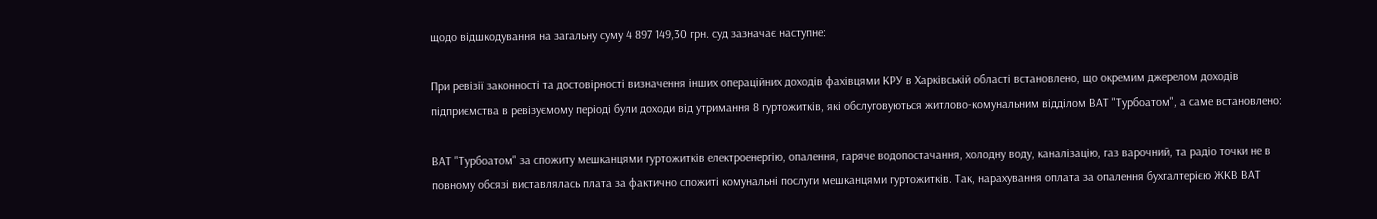щодо відшкодування на загальну суму 4 897 149,30 грн. суд зазначає наступне:

При ревізії законності та достовірності визначення інших операційних доходів фахівцями КРУ в Харківській області встановлено, що окремим джерелом доходів підприємства в ревізуємому періоді були доходи від утримання 8 гуртожитків, які обслуговуються житлово-комунальним відділом ВАТ "Турбоатом", а саме встановлено:

ВАТ "Турбоатом" за спожиту мешканцями гуртожитків електроенергію, опалення, гаряче водопостачання, холодну воду, каналізацію, газ варочний, та радіо точки не в повному обсязі виставлялась плата за фактично спожиті комунальні послуги мешканцями гуртожитків. Так, нарахування оплата за опалення бухгалтерією ЖКВ ВАТ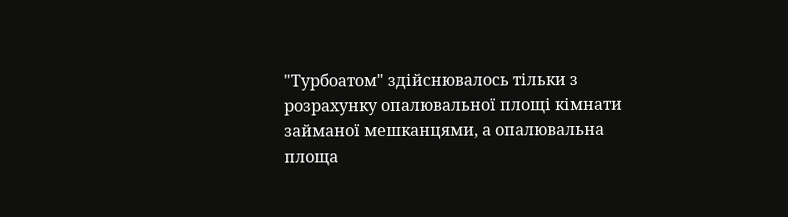"Турбоатом" здійснювалось тільки з розрахунку опалювальної площі кімнати займаної мешканцями, а опалювальна площа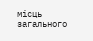місць загального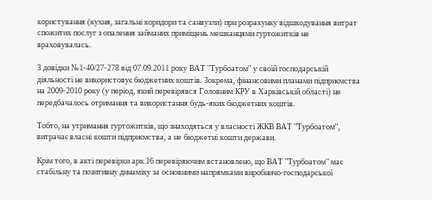користування (кухня, загальні коридори та санвузли) при розрахунку відшкодування витрат спожитих послуг з опалення займаних приміщень мешканцями гуртожитків не враховувалась.

З довідки №1-40/27-278 від 07.09.2011 року ВАТ "Турбоатом" у своїй господарській діяльності не використовує бюджетних коштів. Зокрема, фінансовими планами підприємства на 2009-2010 року (у період, який перевірявся Головним КРУ в Харківській області) не передбачалось отримання та використання будь-яких бюджетних коштів.

Тобто, на утримання гуртожитків, що знаходяться у власності ЖКВ ВАТ "Турбоатом", витрачає власні кошти підприємства, а не бюджетні кошти держави.

Крім того, в акті перевірки арк.16 перевіряючим встановлено, що ВАТ "Турбоатом" має стабільну та позитивну динаміку за основними напрямками виробничо-господарської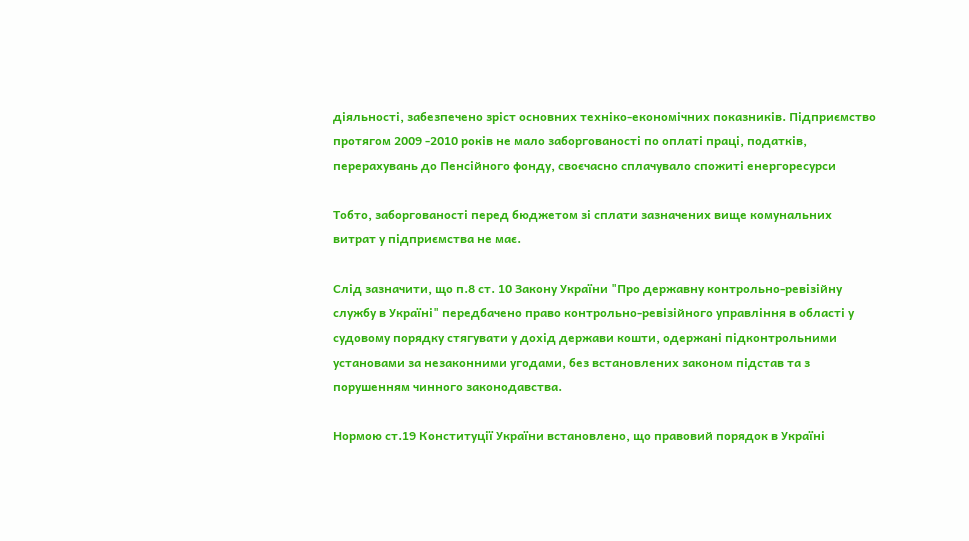діяльності, забезпечено зріст основних техніко-економічних показників. Підприємство протягом 2009 -2010 років не мало заборгованості по оплаті праці, податків, перерахувань до Пенсійного фонду, своєчасно сплачувало спожиті енергоресурси

Тобто, заборгованості перед бюджетом зі сплати зазначених вище комунальних витрат у підприємства не має.

Слід зазначити, що п.8 ст. 10 Закону України "Про державну контрольно-ревізійну службу в Україні" передбачено право контрольно-ревізійного управління в області у судовому порядку стягувати у дохід держави кошти, одержані підконтрольними установами за незаконними угодами, без встановлених законом підстав та з порушенням чинного законодавства.

Нормою ст.19 Конституції України встановлено, що правовий порядок в Україні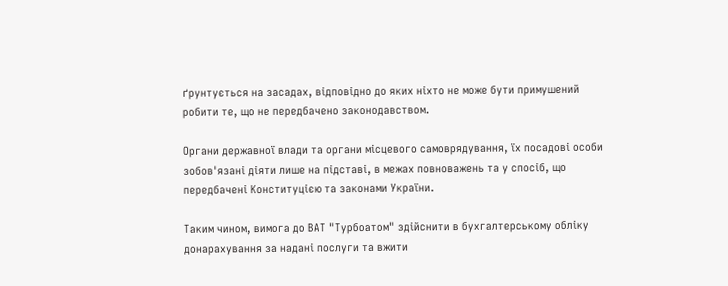ґрунтується на засадах, відповідно до яких ніхто не може бути примушений робити те, що не передбачено законодавством.

Органи державної влади та органи місцевого самоврядування, їх посадові особи зобов'язані діяти лише на підставі, в межах повноважень та у спосіб, що передбачені Конституцією та законами України.

Таким чином, вимога до ВАТ "Турбоатом" здійснити в бухгалтерському обліку донарахування за надані послуги та вжити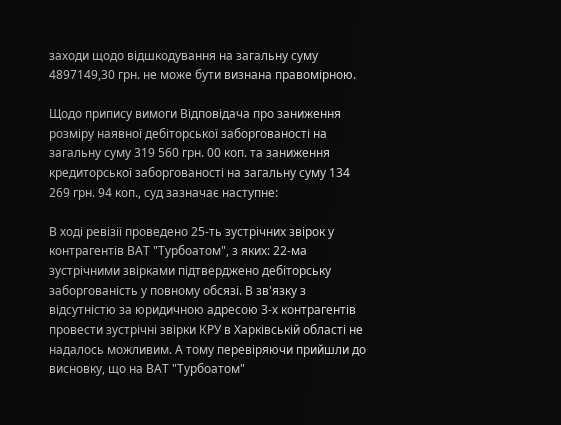заходи щодо відшкодування на загальну суму 4897149,30 грн. не може бути визнана правомірною.

Щодо припису вимоги Відповідача про заниження розміру наявної дебіторської заборгованості на загальну суму 319 560 грн. 00 коп. та заниження кредиторської заборгованості на загальну суму 134 269 грн. 94 коп., суд зазначає наступне:

В ході ревізії проведено 25-ть зустрічних звірок у контрагентів ВАТ "Турбоатом", з яких: 22-ма зустрічними звірками підтверджено дебіторську заборгованість у повному обсязі. В зв'язку з відсутністю за юридичною адресою 3-х контрагентів провести зустрічні звірки КРУ в Харківській області не надалось можливим. А тому перевіряючи прийшли до висновку, що на ВАТ "Турбоатом"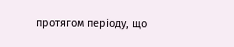протягом періоду, що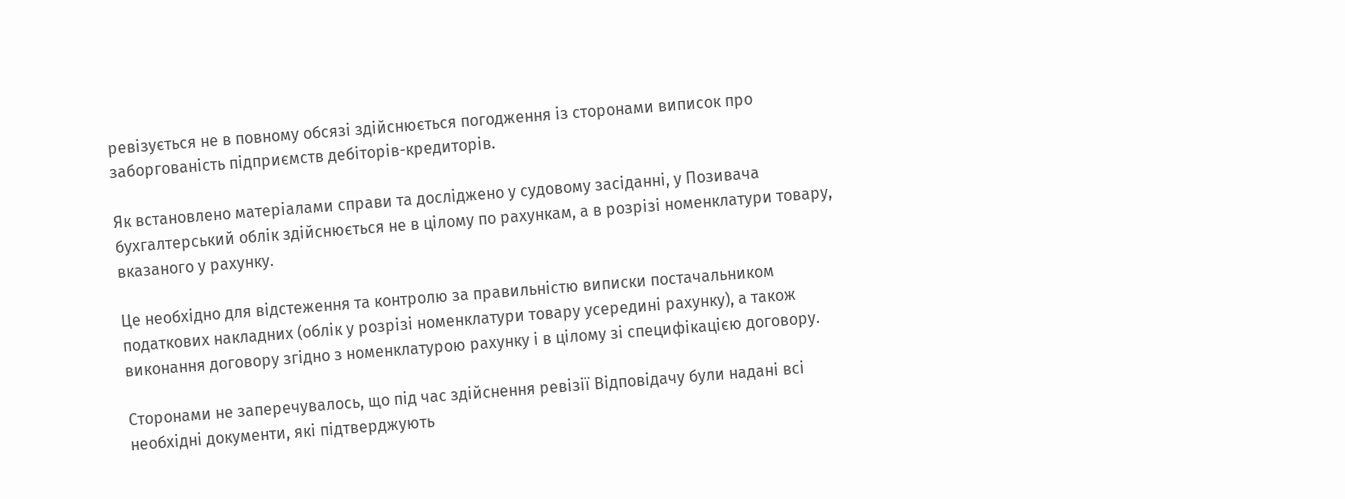ревізується не в повному обсязі здійснюється погодження із сторонами виписок про заборгованість підприємств дебіторів-кредиторів.

Як встановлено матеріалами справи та досліджено у судовому засіданні, у Позивача бухгалтерський облік здійснюється не в цілому по рахункам, а в розрізі номенклатури товару, вказаного у рахунку.

Це необхідно для відстеження та контролю за правильністю виписки постачальником податкових накладних (облік у розрізі номенклатури товару усередині рахунку), а також виконання договору згідно з номенклатурою рахунку і в цілому зі специфікацією договору.

Сторонами не заперечувалось, що під час здійснення ревізії Відповідачу були надані всі необхідні документи, які підтверджують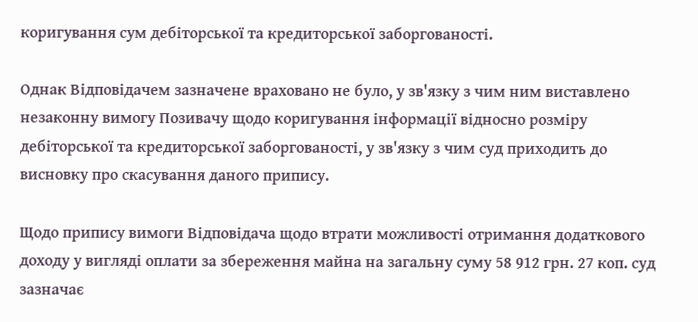коригування сум дебіторської та кредиторської заборгованості.

Однак Відповідачем зазначене враховано не було, у зв'язку з чим ним виставлено незаконну вимогу Позивачу щодо коригування інформації відносно розміру дебіторської та кредиторської заборгованості, у зв'язку з чим суд приходить до висновку про скасування даного припису.

Щодо припису вимоги Відповідача щодо втрати можливості отримання додаткового доходу у вигляді оплати за збереження майна на загальну суму 58 912 грн. 27 коп. суд зазначає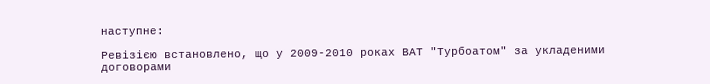наступне:

Ревізією встановлено, що у 2009-2010 роках ВАТ "Турбоатом" за укладеними договорами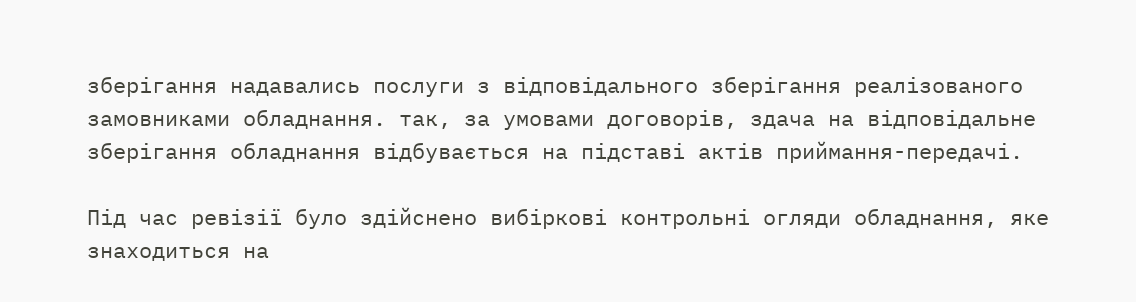зберігання надавались послуги з відповідального зберігання реалізованого замовниками обладнання. так, за умовами договорів, здача на відповідальне зберігання обладнання відбувається на підставі актів приймання-передачі.

Під час ревізії було здійснено вибіркові контрольні огляди обладнання, яке знаходиться на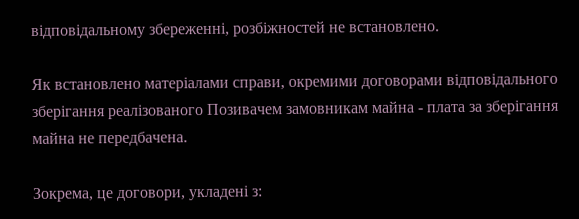відповідальному збереженні, розбіжностей не встановлено.

Як встановлено матеріалами справи, окремими договорами відповідального зберігання реалізованого Позивачем замовникам майна - плата за зберігання майна не передбачена.

Зокрема, це договори, укладені з: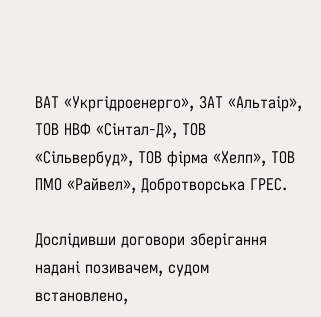ВАТ «Укргідроенерго», ЗАТ «Альтаір», ТОВ НВФ «Сінтал-Д», ТОВ «Сільвербуд», ТОВ фірма «Хелп», ТОВ ПМО «Райвел», Добротворська ГРЕС.

Дослідивши договори зберігання надані позивачем, судом встановлено,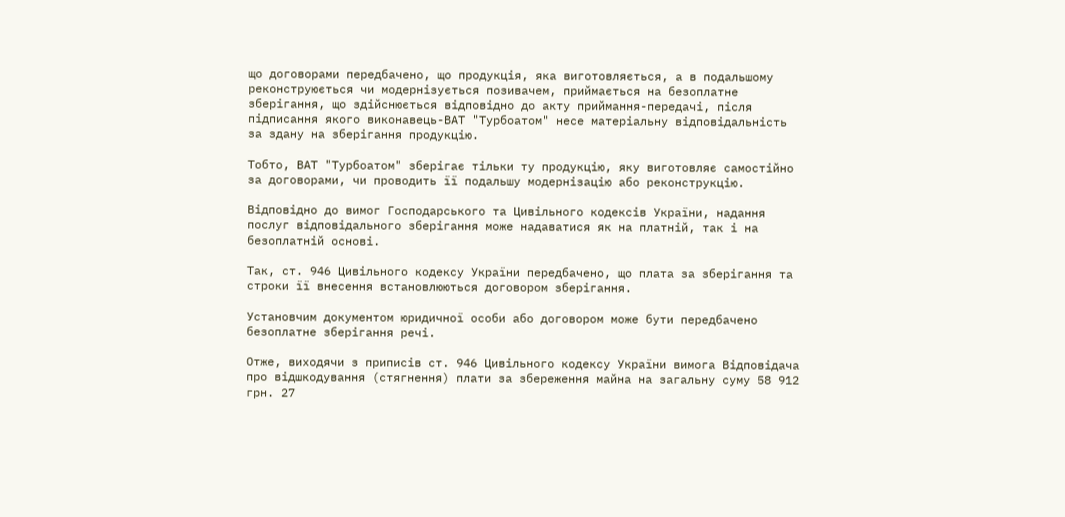що договорами передбачено, що продукція, яка виготовляється, а в подальшому реконструюється чи модернізується позивачем, приймається на безоплатне зберігання, що здійснюється відповідно до акту приймання-передачі, після підписання якого виконавець-ВАТ "Турбоатом" несе матеріальну відповідальність за здану на зберігання продукцію.

Тобто, ВАТ "Турбоатом" зберігає тільки ту продукцію, яку виготовляє самостійно за договорами, чи проводить її подальшу модернізацію або реконструкцію.

Відповідно до вимог Господарського та Цивільного кодексів України, надання послуг відповідального зберігання може надаватися як на платній, так і на безоплатній основі.

Так, ст. 946 Цивільного кодексу України передбачено, що плата за зберігання та строки її внесення встановлюються договором зберігання.

Установчим документом юридичної особи або договором може бути передбачено безоплатне зберігання речі.

Отже, виходячи з приписів ст. 946 Цивільного кодексу України вимога Відповідача про відшкодування (стягнення) плати за збереження майна на загальну суму 58 912 грн. 27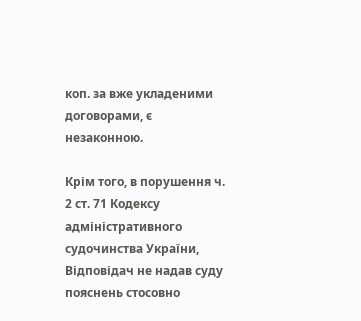коп. за вже укладеними договорами, є незаконною.

Крім того, в порушення ч. 2 ст. 71 Кодексу адміністративного судочинства України, Відповідач не надав суду пояснень стосовно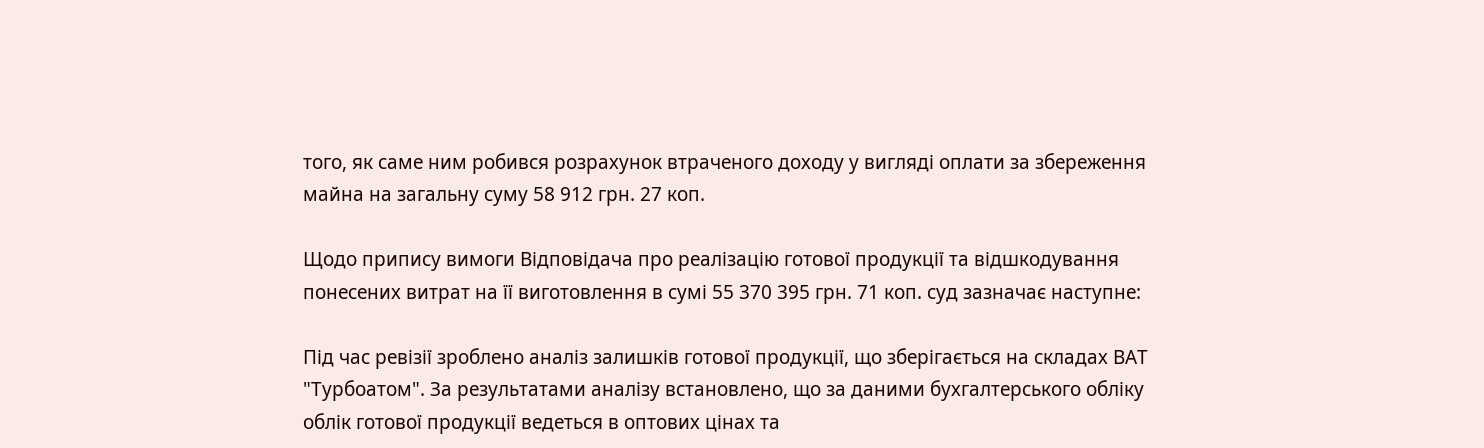того, як саме ним робився розрахунок втраченого доходу у вигляді оплати за збереження майна на загальну суму 58 912 грн. 27 коп.

Щодо припису вимоги Відповідача про реалізацію готової продукції та відшкодування понесених витрат на її виготовлення в сумі 55 370 395 грн. 71 коп. суд зазначає наступне:

Під час ревізії зроблено аналіз залишків готової продукції, що зберігається на складах ВАТ "Турбоатом". За результатами аналізу встановлено, що за даними бухгалтерського обліку облік готової продукції ведеться в оптових цінах та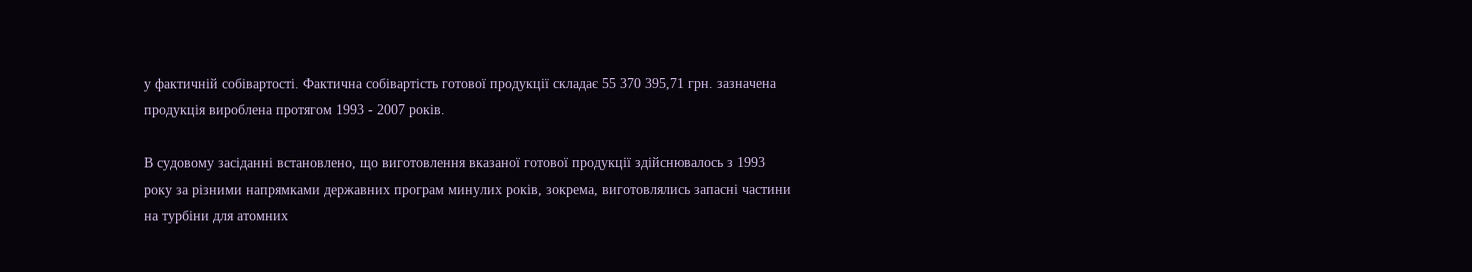у фактичній собівартості. Фактична собівартість готової продукції складає 55 370 395,71 грн. зазначена продукція вироблена протягом 1993 - 2007 років.

В судовому засіданні встановлено, що виготовлення вказаної готової продукції здійснювалось з 1993 року за різними напрямками державних програм минулих років, зокрема, виготовлялись запасні частини на турбіни для атомних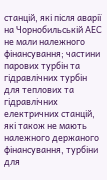станцій, які після аварії на Чорнобильській АЕС не мали належного фінансування; частини парових турбін та гідравлічних турбін для теплових та гідравлічних електричних станцій, які також не мають належного держаного фінансування, турбіни для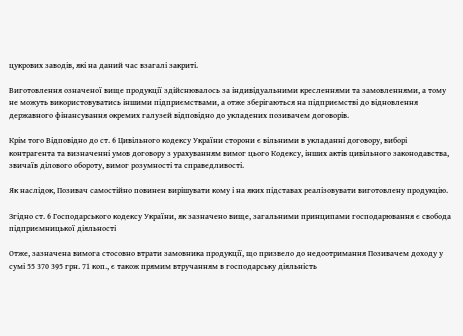цукрових заводів, які на даний час взагалі закриті.

Виготовлення означеної вище продукції здійснювалось за індивідуальними кресленнями та замовленнями, а тому не можуть використовуватись іншими підприємствами, а отже зберігаються на підприємстві до відновлення державного фінансування окремих галузей відповідно до укладених позивачем договорів.

Крім того Відповідно до ст. 6 Цивільного кодексу України сторони є вільними в укладанні договору, виборі контрагента та визначенні умов договору з урахуванням вимог цього Кодексу, інших актів цивільного законодавства, звичаїв ділового обороту, вимог розумності та справедливості.

Як наслідок, Позивач самостійно повинен вирішувати кому і на яких підставах реалізовувати виготовлену продукцію.

Згідно ст. 6 Господарського кодексу України, як зазначено вище, загальними принципами господарювання є свобода підприємницької діяльності

Отже, зазначена вимога стосовно втрати замовника продукції, що призвело до недоотримання Позивачем доходу у сумі 55 370 395 грн. 71 коп., є також прямим втручанням в господарську діяльність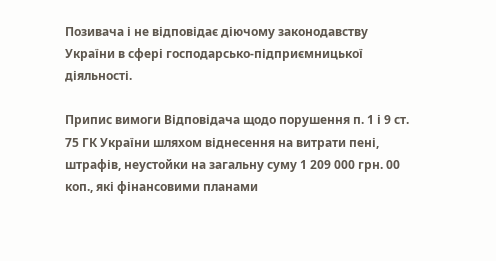Позивача і не відповідає діючому законодавству України в сфері господарсько-підприємницької діяльності.

Припис вимоги Відповідача щодо порушення п. 1 і 9 ст. 75 ГК України шляхом віднесення на витрати пені, штрафів, неустойки на загальну суму 1 209 000 грн. 00 коп., які фінансовими планами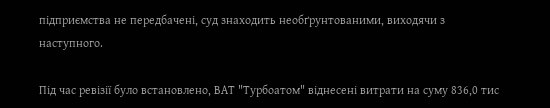підприємства не передбачені, суд знаходить необґрунтованими, виходячи з наступного.

Під час ревізії було встановлено, ВАТ "Турбоатом" віднесені витрати на суму 836,0 тис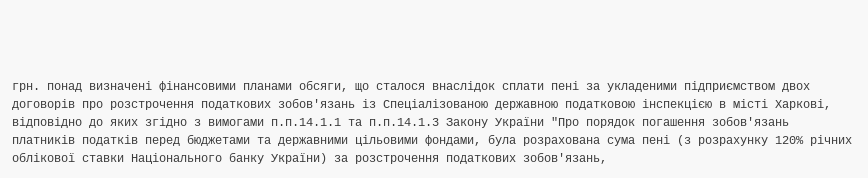грн. понад визначені фінансовими планами обсяги, що сталося внаслідок сплати пені за укладеними підприємством двох договорів про розстрочення податкових зобов'язань із Спеціалізованою державною податковою інспекцією в місті Харкові, відповідно до яких згідно з вимогами п.п.14.1.1 та п.п.14.1.3 Закону України "Про порядок погашення зобов'язань платників податків перед бюджетами та державними цільовими фондами, була розрахована сума пені (з розрахунку 120% річних облікової ставки Національного банку України) за розстрочення податкових зобов'язань,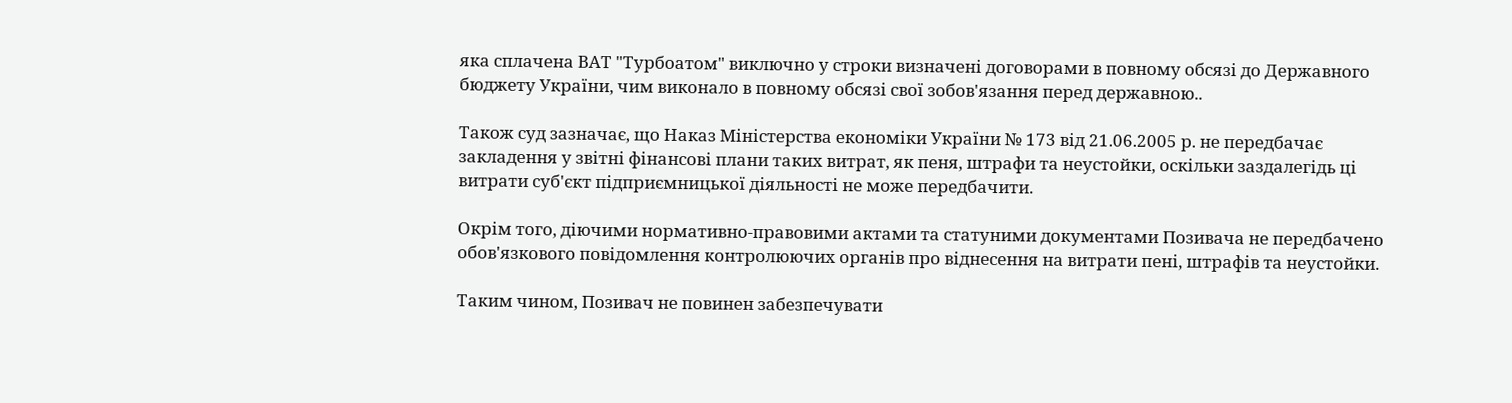яка сплачена ВАТ "Турбоатом" виключно у строки визначені договорами в повному обсязі до Державного бюджету України, чим виконало в повному обсязі свої зобов'язання перед державною..

Також суд зазначає, що Наказ Міністерства економіки України № 173 від 21.06.2005 р. не передбачає закладення у звітні фінансові плани таких витрат, як пеня, штрафи та неустойки, оскільки заздалегідь ці витрати суб'єкт підприємницької діяльності не може передбачити.

Окрім того, діючими нормативно-правовими актами та статуними документами Позивача не передбачено обов'язкового повідомлення контролюючих органів про віднесення на витрати пені, штрафів та неустойки.

Таким чином, Позивач не повинен забезпечувати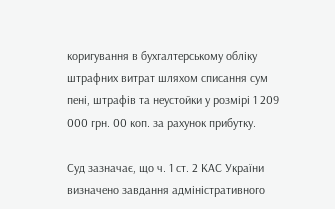коригування в бухгалтерському обліку штрафних витрат шляхом списання сум пені, штрафів та неустойки у розмірі 1 209 000 грн. 00 коп. за рахунок прибутку.

Суд зазначає, що ч. 1 ст. 2 КАС України визначено завдання адміністративного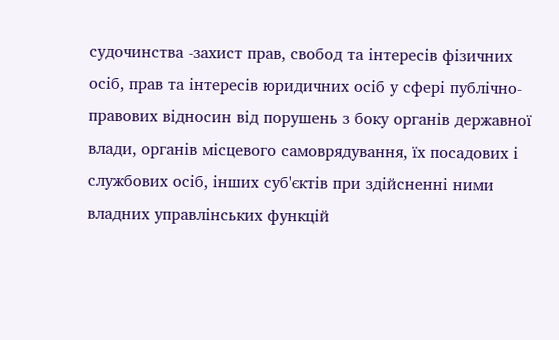судочинства -захист прав, свобод та інтересів фізичних осіб, прав та інтересів юридичних осіб у сфері публічно-правових відносин від порушень з боку органів державної влади, органів місцевого самоврядування, їх посадових і службових осіб, інших суб'єктів при здійсненні ними владних управлінських функцій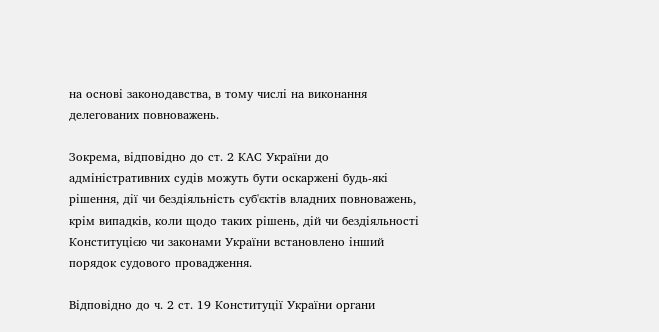на основі законодавства, в тому числі на виконання делегованих повноважень.

Зокрема, відповідно до ст. 2 КАС України до адміністративних судів можуть бути оскаржені будь-які рішення, дії чи бездіяльність суб'єктів владних повноважень, крім випадків, коли щодо таких рішень, дій чи бездіяльності Конституцією чи законами України встановлено інший порядок судового провадження.

Відповідно до ч. 2 ст. 19 Конституції України органи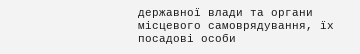державної влади та органи місцевого самоврядування, їх посадові особи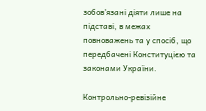зобов'язані діяти лише на підставі, в межах повноважень та у спосіб, що передбачені Конституцією та законами України.

Контрольно-ревізійне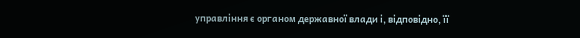управління є органом державної влади і, відповідно, її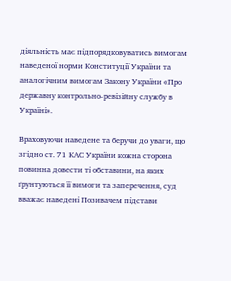діяльність має підпорядковуватись вимогам наведеної норми Конституції України та аналогічним вимогам Закону України «Про державну контрольно-ревізійну службу в Україні».

Враховуючи наведене та беручи до уваги, що згідно ст. 71 КАС України кожна сторона повинна довести ті обставини, на яких ґрунтуються її вимоги та заперечення, суд вважає наведені Позивачем підстави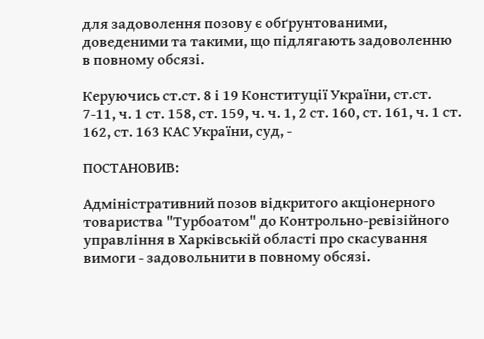для задоволення позову є обґрунтованими, доведеними та такими, що підлягають задоволенню в повному обсязі.

Керуючись ст.ст. 8 і 19 Конституції України, ст.ст. 7-11, ч. 1 ст. 158, ст. 159, ч. ч. 1, 2 ст. 160, ст. 161, ч. 1 ст. 162, ст. 163 КАС України, суд, -

ПОСТАНОВИВ:

Адміністративний позов відкритого акціонерного товариства "Турбоатом" до Контрольно-ревізійного управління в Харківській області про скасування вимоги - задовольнити в повному обсязі.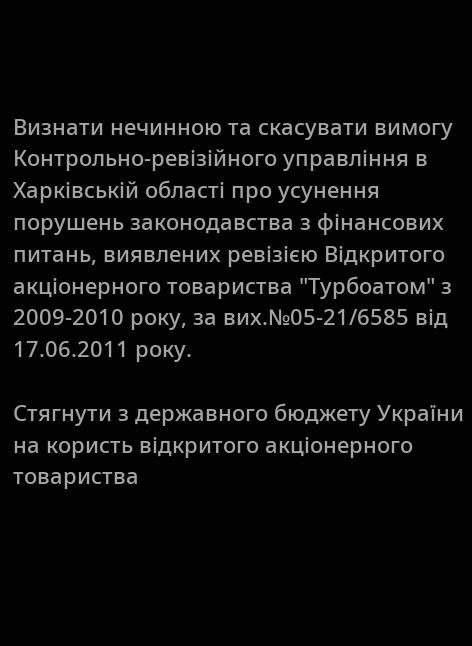Визнати нечинною та скасувати вимогу Контрольно-ревізійного управління в Харківській області про усунення порушень законодавства з фінансових питань, виявлених ревізією Відкритого акціонерного товариства "Турбоатом" з 2009-2010 року, за вих.№05-21/6585 від 17.06.2011 року.

Стягнути з державного бюджету України на користь відкритого акціонерного товариства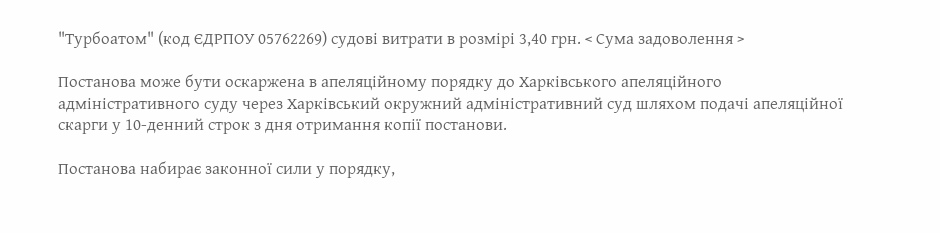"Турбоатом" (код ЄДРПОУ 05762269) судові витрати в розмірі 3,40 грн. < Сума задоволення >

Постанова може бути оскаржена в апеляційному порядку до Харківського апеляційного адміністративного суду через Харківський окружний адміністративний суд шляхом подачі апеляційної скарги у 10-денний строк з дня отримання копії постанови.

Постанова набирає законної сили у порядку,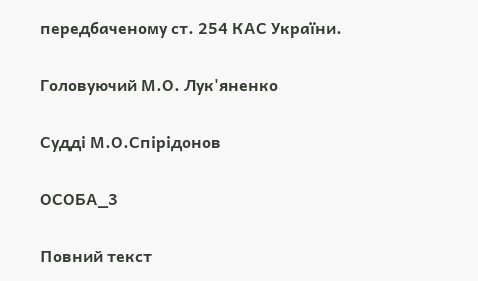передбаченому ст. 254 КАС України.

Головуючий М.О. Лук'яненко

Судді М.О.Спірідонов

ОСОБА_3

Повний текст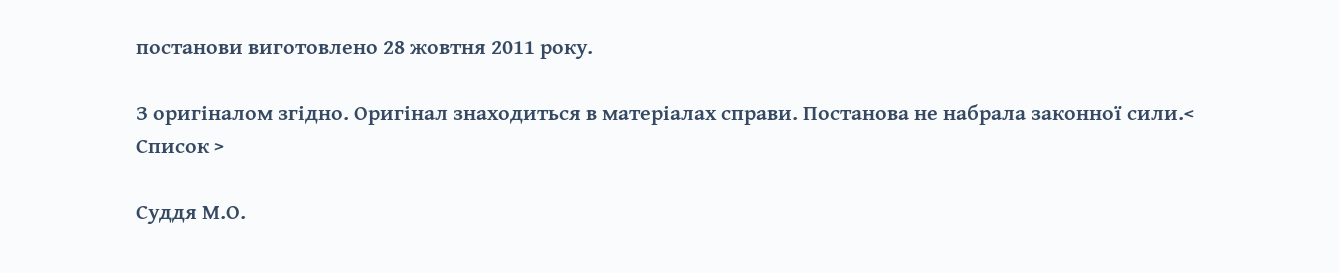постанови виготовлено 28 жовтня 2011 року.

З оригіналом згідно. Оригінал знаходиться в матеріалах справи. Постанова не набрала законної сили.< Список >

Суддя М.О.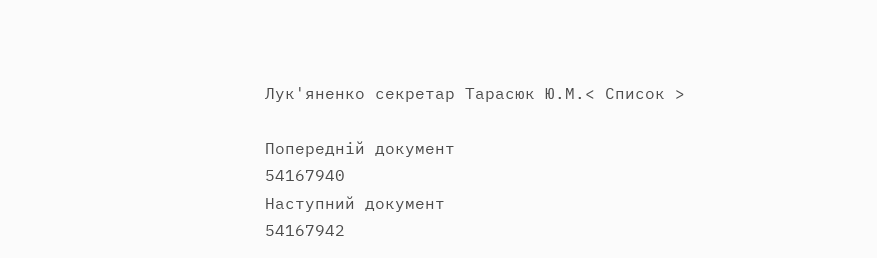Лук'яненко секретар Тарасюк Ю.М.< Список >

Попередній документ
54167940
Наступний документ
54167942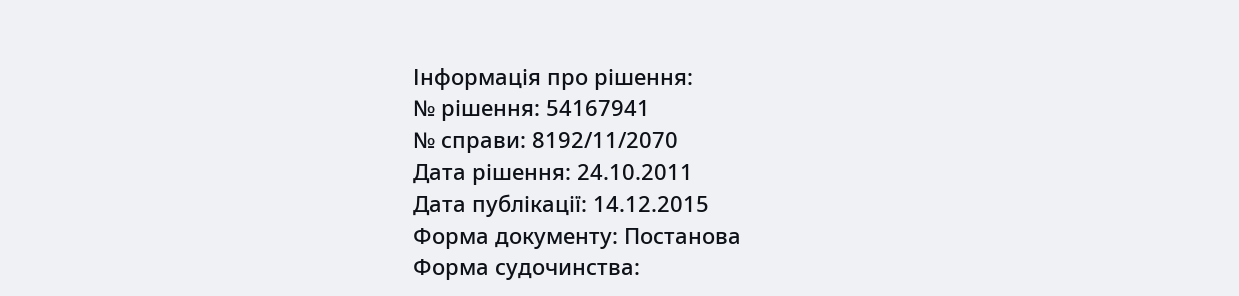Інформація про рішення:
№ рішення: 54167941
№ справи: 8192/11/2070
Дата рішення: 24.10.2011
Дата публікації: 14.12.2015
Форма документу: Постанова
Форма судочинства: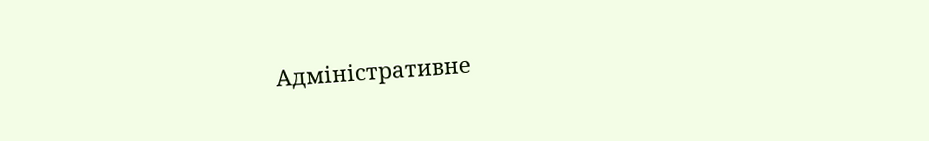Адміністративне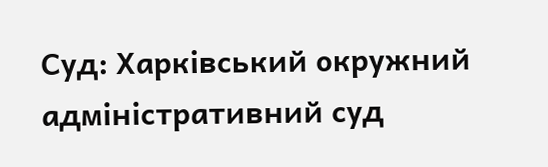Суд: Харківський окружний адміністративний суд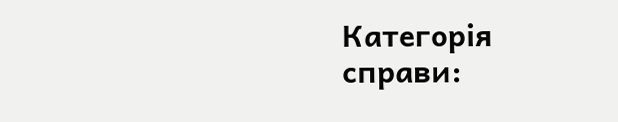Категорія справи: